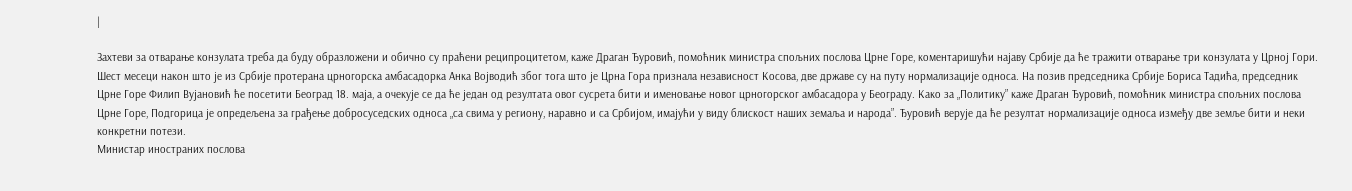|

Захтеви за отварање конзулата треба да буду образложени и обично су праћени реципроцитетом, каже Драган Ђуровић, помоћник министра спољних послова Црне Горе, коментаришући најаву Србије да ће тражити отварање три конзулата у Црној Гори. Шест месеци након што је из Србије протерана црногорска амбасадорка Анка Војводић због тога што је Црна Гора признала независност Косова, две државе су на путу нормализације односа. На позив председника Србије Бориса Тадића, председник Црне Горе Филип Вујановић ће посетити Београд 18. маја, а очекује се да ће један од резултата овог сусрета бити и именовање новог црногорског амбасадора у Београду. Како за „Политику” каже Драган Ђуровић, помоћник министра спољних послова Црне Горе, Подгорица је опредељена за грађење добросуседских односа „са свима у региону, наравно и са Србијом, имајући у виду блискост наших земаља и народа”. Ђуровић верује да ће резултат нормализације односа између две земље бити и неки конкретни потези.
Министар иностраних послова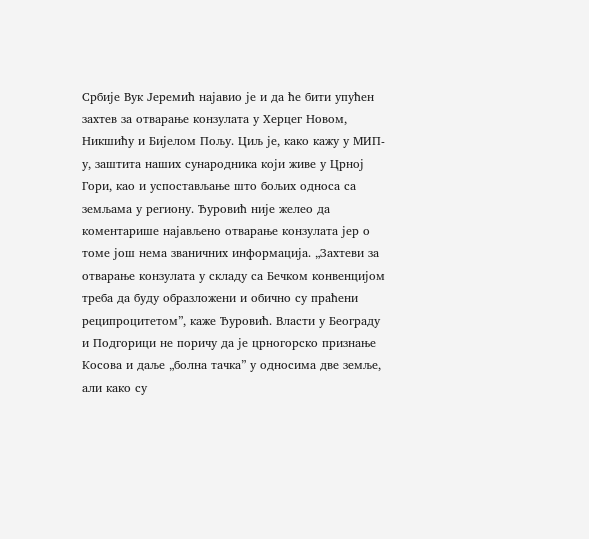Србије Вук Јеремић најавио је и да ће бити упућен захтев за отварање конзулата у Херцег Новом, Никшићу и Бијелом Пољу. Циљ је, како кажу у МИП-у, заштита наших сународника који живе у Црној Гори, као и успостављање што бољих односа са земљама у региону. Ђуровић није желео да коментарише најављено отварање конзулата јер о томе још нема званичних информација. „Захтеви за отварање конзулата у складу са Бечком конвенцијом треба да буду образложени и обично су праћени реципроцитетом”, каже Ђуровић. Власти у Београду и Подгорици не поричу да је црногорско признање Косова и даље „болна тачка” у односима две земље, али како су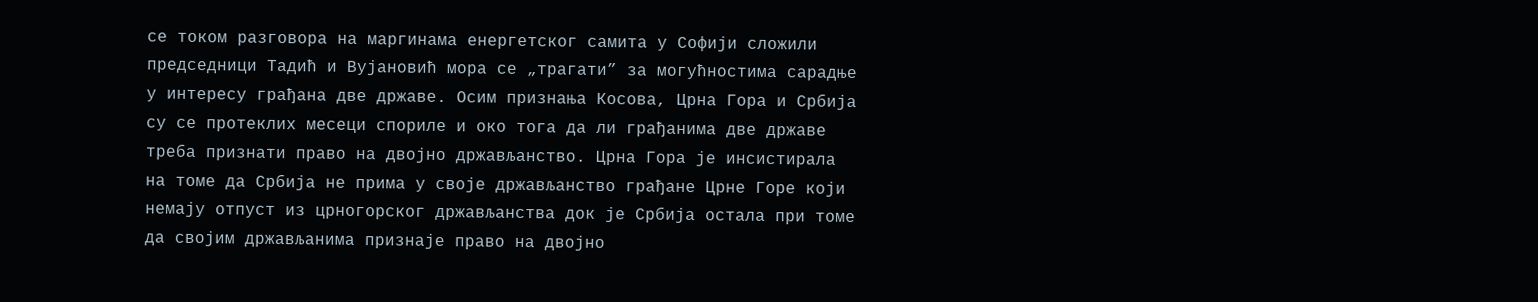се током разговора на маргинама енергетског самита у Софији сложили председници Тадић и Вујановић мора се „трагати” за могућностима сарадње у интересу грађана две државе. Осим признања Косова, Црна Гора и Србија су се протеклих месеци спориле и око тога да ли грађанима две државе треба признати право на двојно држављанство. Црна Гора је инсистирала на томе да Србија не прима у своје држављанство грађане Црне Горе који немају отпуст из црногорског држављанства док је Србија остала при томе да својим држављанима признаје право на двојно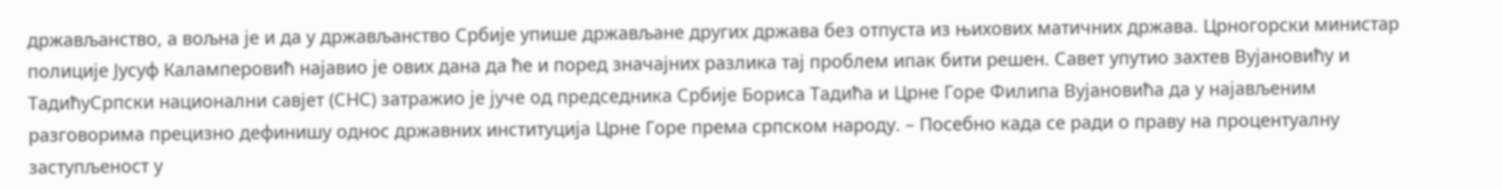држављанство, а вољна је и да у држављанство Србије упише држављане других држава без отпуста из њихових матичних држава. Црногорски министар полиције Јусуф Каламперовић најавио је ових дана да ће и поред значајних разлика тај проблем ипак бити решен. Савет упутио захтев Вујановићу и ТадићуСрпски национални савјет (СНС) затражио је јуче од председника Србије Бориса Тадића и Црне Горе Филипа Вујановића да у најављеним разговорима прецизно дефинишу однос државних институција Црне Горе према српском народу. – Посебно када се ради о праву на процентуалну заступљеност у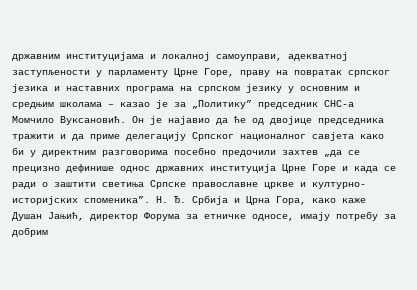државним институцијама и локалној самоуправи, адекватној заступљености у парламенту Црне Горе, праву на повратак српског језика и наставних програма на српском језику у основним и средњим школама – казао је за „Политику” председник СНС-а Момчило Вуксановић. Он је најавио да ће од двојице председника тражити и да приме делегацију Српског националног савјета како би у директним разговорима посебно предочили захтев „да се прецизно дефинише однос државних институција Црне Горе и када се ради о заштити светиња Српске православне цркве и културно-историјских споменика”. Н. Ђ. Србија и Црна Гора, како каже Душан Јањић, директор Форума за етничке односе, имају потребу за добрим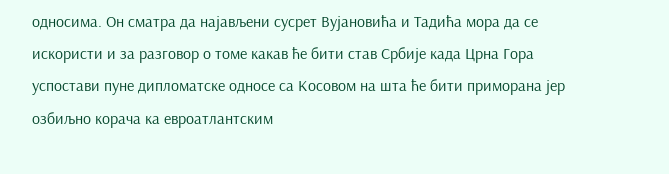односима. Он сматра да најављени сусрет Вујановића и Тадића мора да се искористи и за разговор о томе какав ће бити став Србије када Црна Гора успостави пуне дипломатске односе са Косовом на шта ће бити приморана јер озбиљно корача ка евроатлантским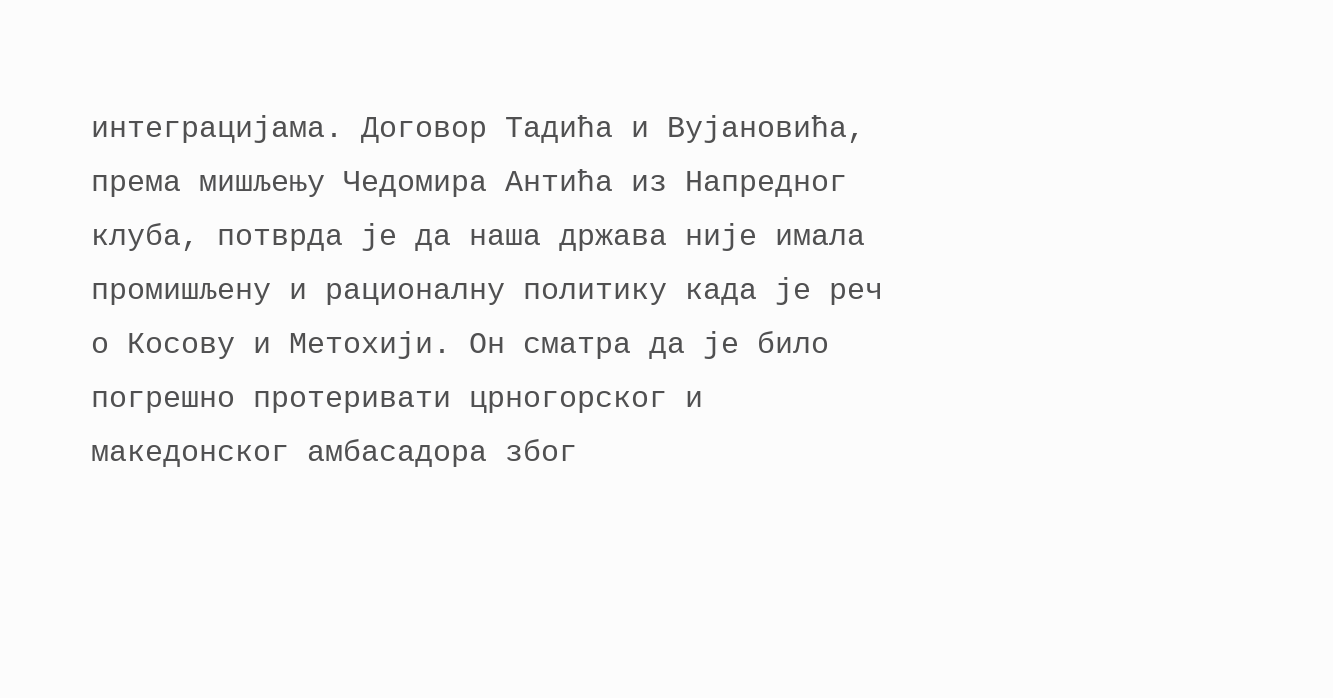интеграцијама. Договор Тадића и Вујановића, према мишљењу Чедомира Антића из Напредног клуба, потврда је да наша држава није имала промишљену и рационалну политику када је реч о Косову и Метохији. Он сматра да је било погрешно протеривати црногорског и македонског амбасадора због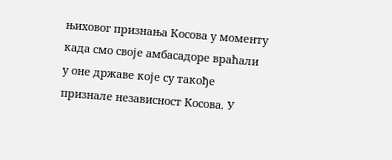њиховог признања Косова у моменту када смо своје амбасадоре враћали у оне државе које су такође признале независност Косова. У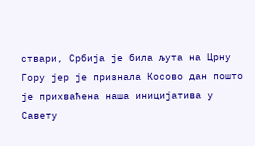ствари, Србија је била љута на Црну Гору јер је признала Косово дан пошто је прихваћена наша иницијатива у Савету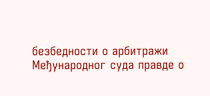безбедности о арбитражи Међународног суда правде о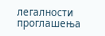легалности проглашења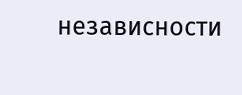независности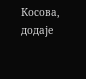Косова, додаје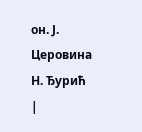он. Ј. Церовина Н. Ђурић
|